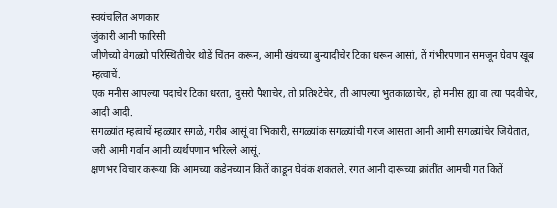स्वयंचलित अणकार
जुंकारी आनी फारिसी
जीणेच्यो वेगळ्यो परिस्थितीचेर थोडें चिंतन करून, आमी खंयच्या बुन्यादीचेर टिका धरून आसां, तें गंभीरपणान समजून घेवप खूब म्हत्वाचें.
एक मनीस आपल्या पदाचेर टिका धरता, दुसरो पैशाचेर, तो प्रतिश्टेचेर, ती आपल्या भुतकाळाचेर, हो मनीस ह्या वा त्या पदवीचेर, आदी आदी.
सगळ्यांत म्हत्वाचें म्हळ्यार सगळे, गरीब आसूं वा भिकारी, सगळ्यांक सगळ्यांची गरज आसता आनी आमी सगळ्यांचेर जियेतात, जरी आमी गर्वान आनी व्यर्थपणान भरिल्ले आसूं.
क्षणभर विचार करूया कि आमच्या कडेनच्यान कितें काडून घेवंक शकतले. रगत आनी दारूच्या क्रांतींत आमची गत कितें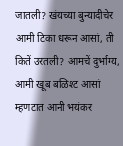जातली? खंयच्या बुन्यादीचेर आमी टिका धरून आसां, ती कितें उरतली? आमचें दुर्भाग्य, आमी खूब बळिश्ट आसां म्हणटात आनी भयंकर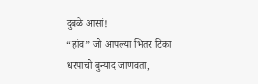दुबळे आसां!
“हांव” जो आपल्या भितर टिका धरपाचो बुन्याद जाणवता,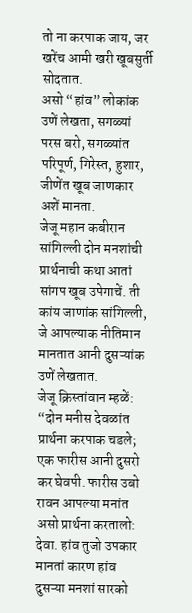तो ना करपाक जाय, जर खरेंच आमी खरी खूबसुर्ती सोदतात.
असो “हांव” लोकांक उणें लेखता, सगळ्यां परस बरो, सगळ्यांत परिपूर्ण, गिरेस्त, हुशार, जीणेंत खूब जाणकार अशें मानता.
जेजू महान कबीरान सांगिल्ली दोन मनशांची प्रार्थनाची कथा आतां सांगप खूब उपेगाचें. ती कांय जाणांक सांगिल्ली, जे आपल्याक नीतिमान मानतात आनी दुसऱ्यांक उणें लेखतात.
जेजू क्रिस्तांवान म्हळें: “दोन मनीस देवळांत प्रार्थना करपाक चडले; एक फारीस आनी दुसरो कर घेवपी. फारीस उबो रावन आपल्या मनांत असो प्रार्थना करतालो: देवा. हांव तुजो उपकार मानतां कारण हांव दुसऱ्या मनशां सारको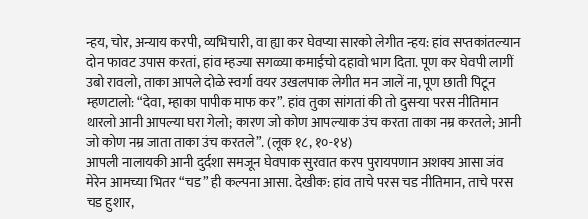न्हय, चोर, अन्याय करपी, व्यभिचारी, वा ह्या कर घेवप्या सारको लेगीत न्हय: हांव सप्तकांतल्यान दोन फावट उपास करतां, हांव म्हज्या सगळ्या कमाईचो दहावो भाग दिता. पूण कर घेवपी लागीं उबो रावलो, ताका आपले दोळे स्वर्गा वयर उखलपाक लेगीत मन जालें ना, पूण छाती पिटून म्हणटालो: “देवा, म्हाका पापीक माफ कर”. हांव तुका सांगतां की तो दुसऱ्या परस नीतिमान थारलो आनी आपल्या घरा गेलो; कारण जो कोण आपल्याक उंच करता ताका नम्र करतले; आनी जो कोण नम्र जाता ताका उंच करतले”. (लूक १८, १०-१४)
आपली नालायकी आनी दुर्दशा समजून घेवपाक सुरवात करप पुरायपणान अशक्य आसा जंव मेरेन आमच्या भितर “चड” ही कल्पना आसा. देखीक: हांव ताचे परस चड नीतिमान, ताचे परस चड हुशार,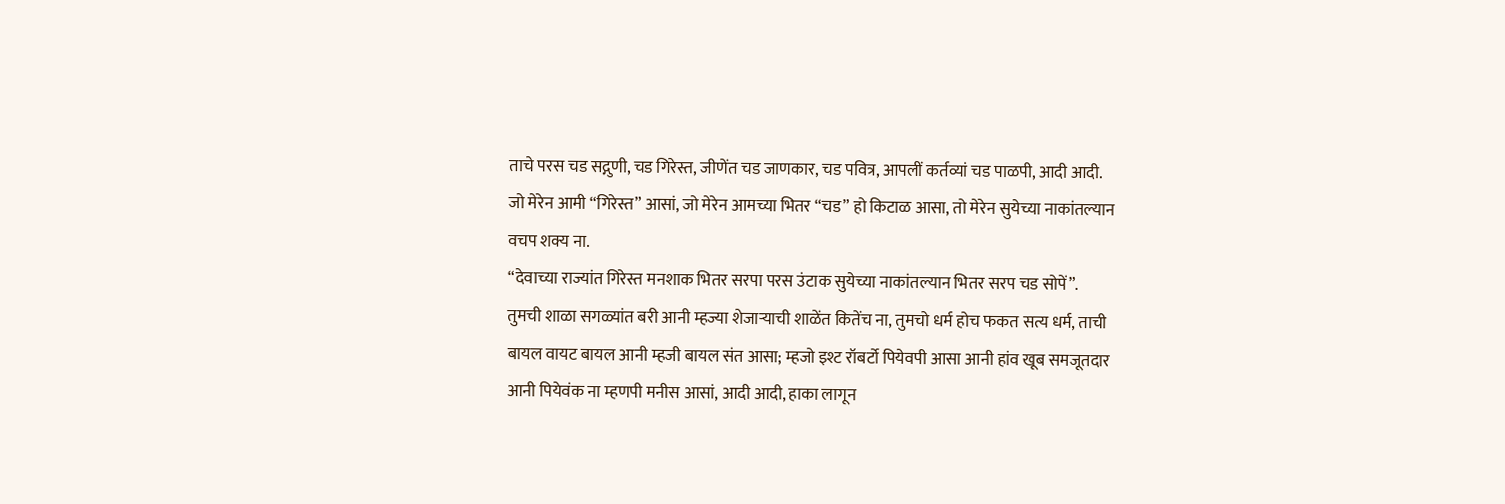ताचे परस चड सद्गुणी, चड गिरेस्त, जीणेंत चड जाणकार, चड पवित्र, आपलीं कर्तव्यां चड पाळपी, आदी आदी.
जो मेरेन आमी “गिरेस्त” आसां, जो मेरेन आमच्या भितर “चड” हो किटाळ आसा, तो मेरेन सुयेच्या नाकांतल्यान वचप शक्य ना.
“देवाच्या राज्यांत गिरेस्त मनशाक भितर सरपा परस उंटाक सुयेच्या नाकांतल्यान भितर सरप चड सोपें”.
तुमची शाळा सगळ्यांत बरी आनी म्हज्या शेजाऱ्याची शाळेंत कितेंच ना, तुमचो धर्म होच फकत सत्य धर्म, ताची बायल वायट बायल आनी म्हजी बायल संत आसा; म्हजो इश्ट रॉबर्टो पियेवपी आसा आनी हांव खूब समजूतदार आनी पियेवंक ना म्हणपी मनीस आसां, आदी आदी, हाका लागून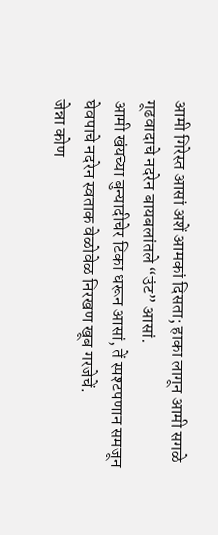आमी गिरेस्त आसां अशें आमकां दिसता; हाका लागून आमी सगळे गूढवादाचे नदरेन बायबलांतले “उंट” आसां.
आमी खंयच्या बुन्यादीचेर टिका धरून आसां, तें स्पश्टपणान समजून घेवपाचे नदरेन स्वताक वेळोवेळ निरखण खूब गरजेचें.
जेन्ना कोण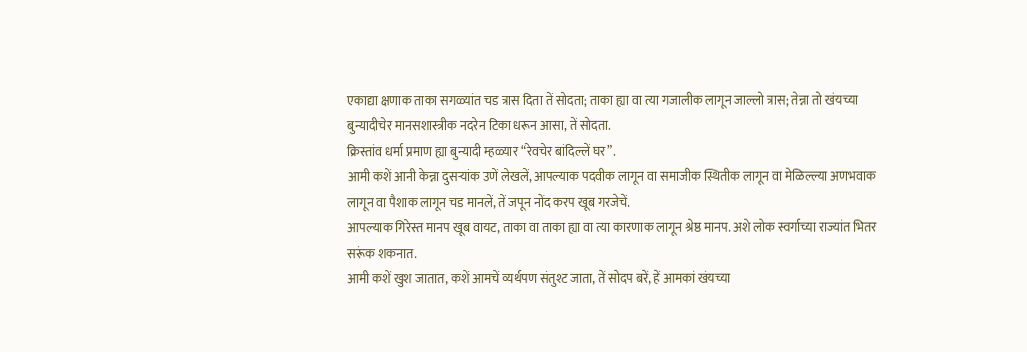एकाद्या क्षणाक ताका सगळ्यांत चड त्रास दिता तें सोदता; ताका ह्या वा त्या गजालीक लागून जाल्लो त्रास; तेन्ना तो खंयच्या बुन्यादीचेर मानसशास्त्रीक नदरेन टिका धरून आसा, तें सोदता.
क्रिस्तांव धर्मा प्रमाण ह्या बुन्यादी म्हळ्यार “रेवचेर बांदिल्लें घर”.
आमी कशें आनी केन्ना दुसऱ्यांक उणें लेखलें, आपल्याक पदवीक लागून वा समाजीक स्थितीक लागून वा मेळिल्ल्या अणभवाक लागून वा पैशाक लागून चड मानलें, तें जपून नोंद करप खूब गरजेचें.
आपल्याक गिरेस्त मानप खूब वायट, ताका वा ताका ह्या वा त्या कारणाक लागून श्रेष्ठ मानप. अशे लोक स्वर्गाच्या राज्यांत भितर सरूंक शकनात.
आमी कशें खुश जातात, कशें आमचें व्यर्थपण संतुश्ट जाता, तें सोदप बरें, हें आमकां खंयच्या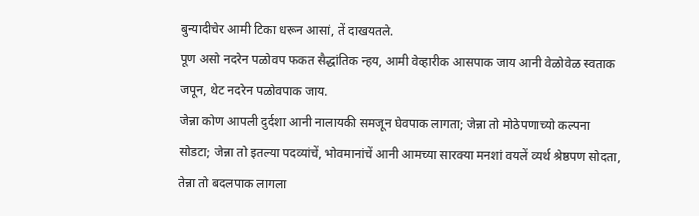बुन्यादीचेर आमी टिका धरून आसां, तें दाखयतले.
पूण असो नदरेन पळोवप फकत सैद्धांतिक न्हय, आमी वेव्हारीक आसपाक जाय आनी वेळोवेळ स्वताक जपून, थेट नदरेन पळोवपाक जाय.
जेन्ना कोण आपली दुर्दशा आनी नालायकी समजून घेवपाक लागता; जेन्ना तो मोठेपणाच्यो कल्पना सोडटा; जेन्ना तो इतल्या पदव्यांचें, भोवमानांचें आनी आमच्या सारक्या मनशां वयलें व्यर्थ श्रेष्ठपण सोदता, तेन्ना तो बदलपाक लागला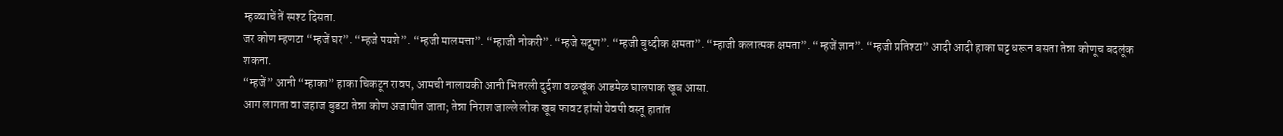म्हळ्याचें तें स्पश्ट दिसता.
जर कोण म्हणटा “म्हजें घर”. “म्हजे पयशे”. “म्हजी मालमत्ता”. “म्हाजी नोकरी”. “म्हजे सद्गुण”. “म्हजी बुध्दीक क्षमता”. “म्हाजी कलात्मक क्षमता”. “म्हजें ज्ञान”. “म्हजी प्रतिश्टा” आदी आदी हाका घट्ट धरून बसता तेन्ना कोणूच बदलूंक शकना.
“म्हजें” आनी “म्हाका” हाका चिकटून रावप, आमची नालायकी आनी भितरली दुर्दशा वळखूंक आडमेळ घालपाक खूब आसा.
आग लागता वा जहाज बुडटा तेन्ना कोण अजापीत जाता; तेन्ना निराश जाल्ले लोक खूब फावट हांसो येवपी वस्तू हातांत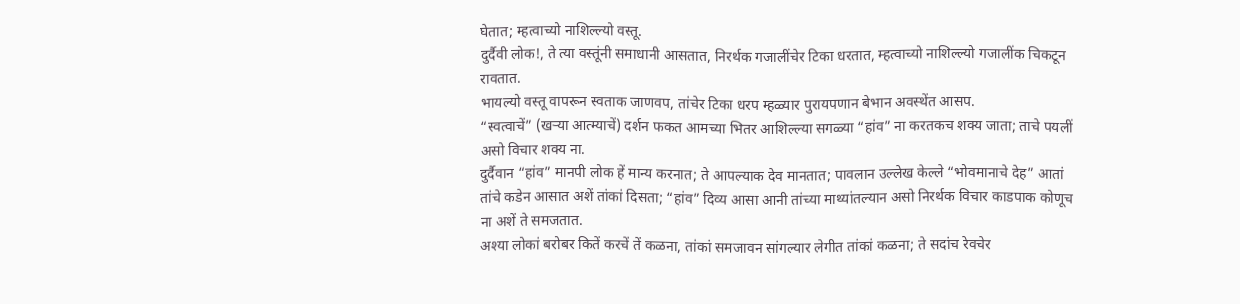घेतात; म्हत्वाच्यो नाशिल्ल्यो वस्तू.
दुर्दैवी लोक!, ते त्या वस्तूंनी समाधानी आसतात, निरर्थक गजालींचेर टिका धरतात, म्हत्वाच्यो नाशिल्ल्यो गजालींक चिकटून रावतात.
भायल्यो वस्तू वापरून स्वताक जाणवप, तांचेर टिका धरप म्हळ्यार पुरायपणान बेभान अवस्थेंत आसप.
“स्वत्वाचें” (खऱ्या आत्म्याचें) दर्शन फकत आमच्या भितर आशिल्ल्या सगळ्या “हांव” ना करतकच शक्य जाता; ताचे पयलीं असो विचार शक्य ना.
दुर्दैवान “हांव” मानपी लोक हें मान्य करनात; ते आपल्याक देव मानतात; पावलान उल्लेख केल्ले “भोवमानाचे देह” आतां तांचे कडेन आसात अशें तांकां दिसता; “हांव” दिव्य आसा आनी तांच्या माथ्यांतल्यान असो निरर्थक विचार काडपाक कोणूच ना अशें ते समजतात.
अश्या लोकां बरोबर कितें करचें तें कळना, तांकां समजावन सांगल्यार लेगीत तांकां कळना; ते सदांच रेवचेर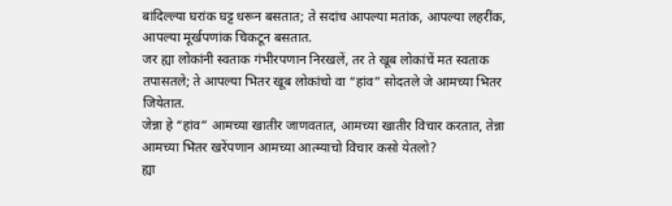बांदिल्ल्या घरांक घट्ट धरून बसतात; ते सदांच आपल्या मतांक, आपल्या लहरींक, आपल्या मूर्खपणांक चिकटून बसतात.
जर ह्या लोकांनी स्वताक गंभीरपणान निरखलें, तर ते खूब लोकांचें मत स्वताक तपासतले; ते आपल्या भितर खूब लोकांचो वा “हांव” सोदतले जे आमच्या भितर जियेतात.
जेन्ना हे “हांव” आमच्या खातीर जाणवतात, आमच्या खातीर विचार करतात, तेन्ना आमच्या भितर खरेंपणान आमच्या आत्म्याचो विचार कसो येतलो?
ह्या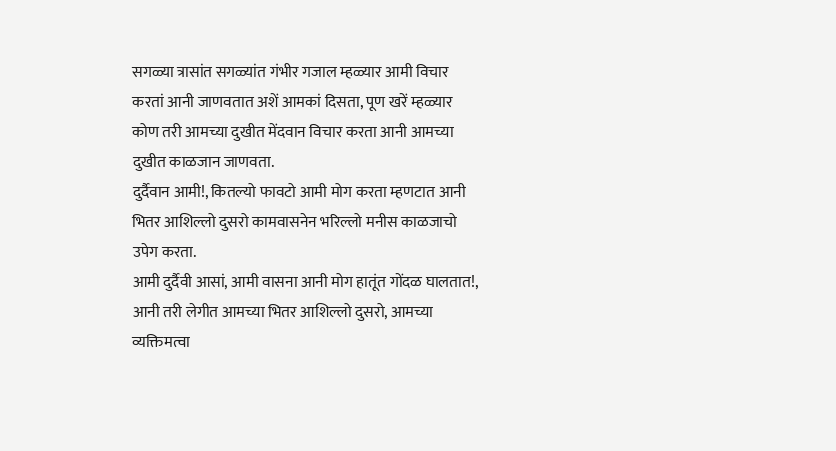सगळ्या त्रासांत सगळ्यांत गंभीर गजाल म्हळ्यार आमी विचार करतां आनी जाणवतात अशें आमकां दिसता, पूण खरें म्हळ्यार कोण तरी आमच्या दुखीत मेंदवान विचार करता आनी आमच्या दुखीत काळजान जाणवता.
दुर्दैवान आमी!, कितल्यो फावटो आमी मोग करता म्हणटात आनी भितर आशिल्लो दुसरो कामवासनेन भरिल्लो मनीस काळजाचो उपेग करता.
आमी दुर्दैवी आसां, आमी वासना आनी मोग हातूंत गोंदळ घालतात!, आनी तरी लेगीत आमच्या भितर आशिल्लो दुसरो, आमच्या व्यक्तिमत्वा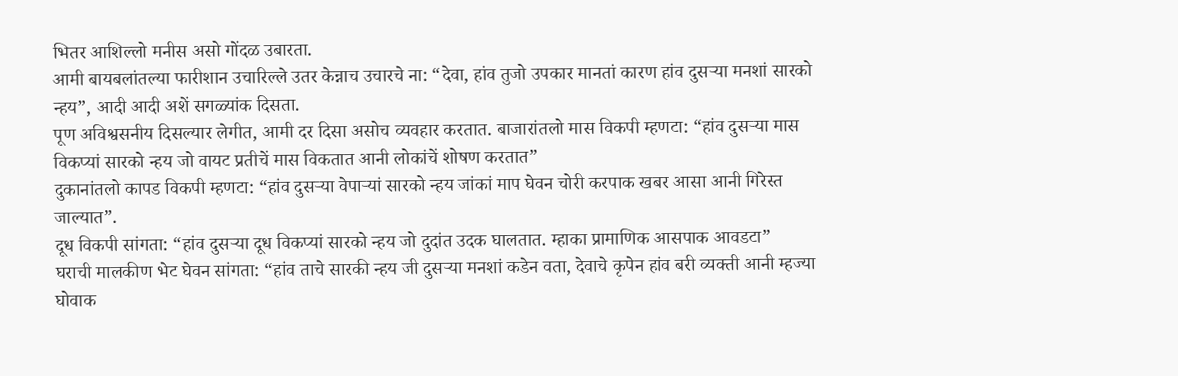भितर आशिल्लो मनीस असो गोंदळ उबारता.
आमी बायबलांतल्या फारीशान उचारिल्ले उतर केन्नाच उचारचे ना: “देवा, हांव तुजो उपकार मानतां कारण हांव दुसऱ्या मनशां सारको न्हय”, आदी आदी अशें सगळ्यांक दिसता.
पूण अविश्वसनीय दिसल्यार लेगीत, आमी दर दिसा असोच व्यवहार करतात. बाजारांतलो मास विकपी म्हणटा: “हांव दुसऱ्या मास विकप्यां सारको न्हय जो वायट प्रतीचें मास विकतात आनी लोकांचें शोषण करतात”
दुकानांतलो कापड विकपी म्हणटा: “हांव दुसऱ्या वेपाऱ्यां सारको न्हय जांकां माप घेवन चोरी करपाक खबर आसा आनी गिरेस्त जाल्यात”.
दूध विकपी सांगता: “हांव दुसऱ्या दूध विकप्यां सारको न्हय जो दुदांत उदक घालतात. म्हाका प्रामाणिक आसपाक आवडटा”
घराची मालकीण भेट घेवन सांगता: “हांव ताचे सारकी न्हय जी दुसऱ्या मनशां कडेन वता, देवाचे कृपेन हांव बरी व्यक्ती आनी म्हज्या घोवाक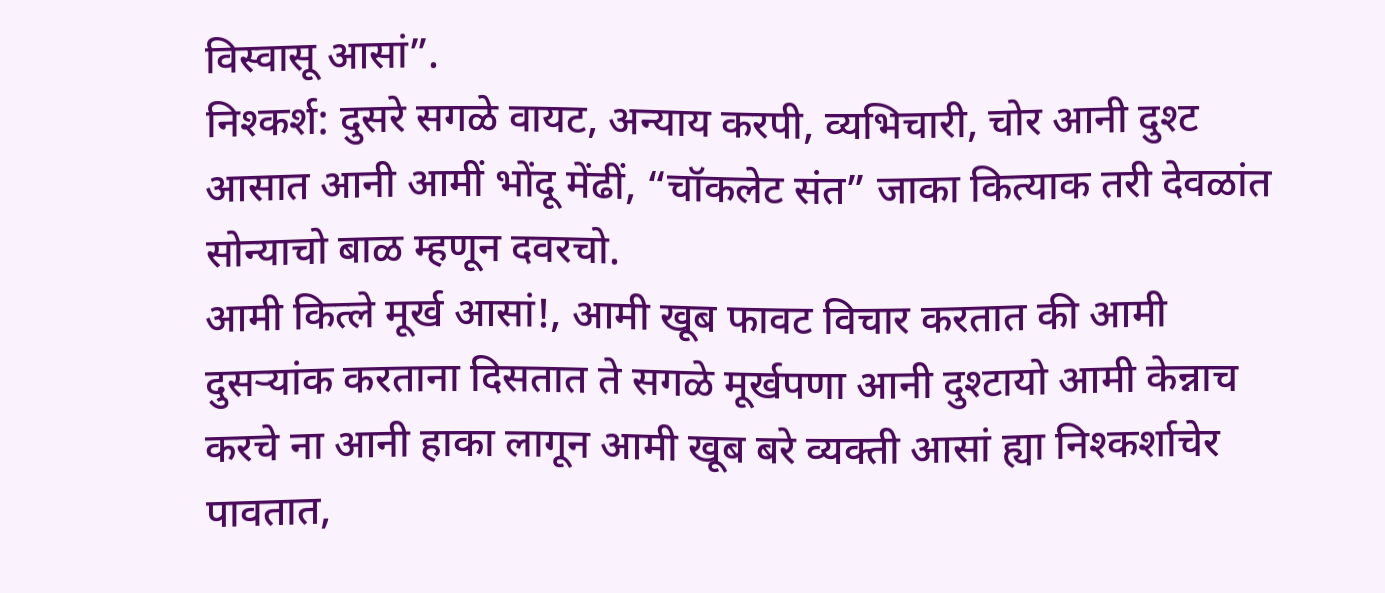विस्वासू आसां”.
निश्कर्श: दुसरे सगळे वायट, अन्याय करपी, व्यभिचारी, चोर आनी दुश्ट आसात आनी आमीं भोंदू मेंढीं, “चॉकलेट संत” जाका कित्याक तरी देवळांत सोन्याचो बाळ म्हणून दवरचो.
आमी कित्ले मूर्ख आसां!, आमी खूब फावट विचार करतात की आमी दुसऱ्यांक करताना दिसतात ते सगळे मूर्खपणा आनी दुश्टायो आमी केन्नाच करचे ना आनी हाका लागून आमी खूब बरे व्यक्ती आसां ह्या निश्कर्शाचेर पावतात,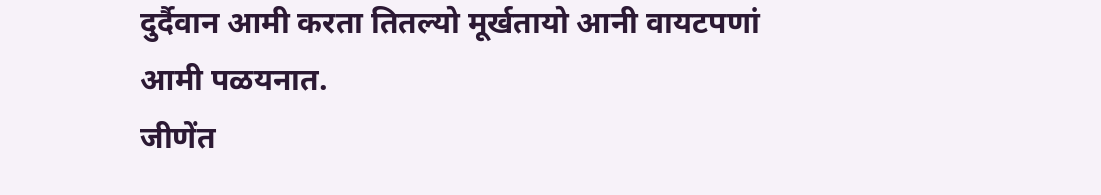दुर्दैवान आमी करता तितल्यो मूर्खतायो आनी वायटपणां आमी पळयनात.
जीणेंत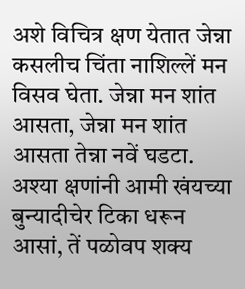अशे विचित्र क्षण येतात जेन्ना कसलीच चिंता नाशिल्लें मन विसव घेता. जेन्ना मन शांत आसता, जेन्ना मन शांत आसता तेन्ना नवें घडटा.
अश्या क्षणांनी आमी खंयच्या बुन्यादीचेर टिका धरून आसां, तें पळोवप शक्य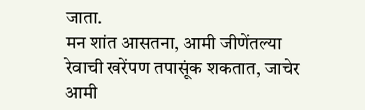जाता.
मन शांत आसतना, आमी जीणेंतल्या रेवाची खरेंपण तपासूंक शकतात, जाचेर आमी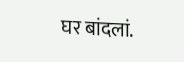घर बांदलां.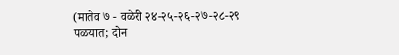(मातेव ७ - वळेरी २४-२५-२६-२७-२८-२९ पळयात; दोन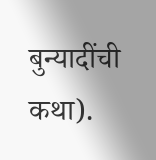बुन्यादींची कथा).